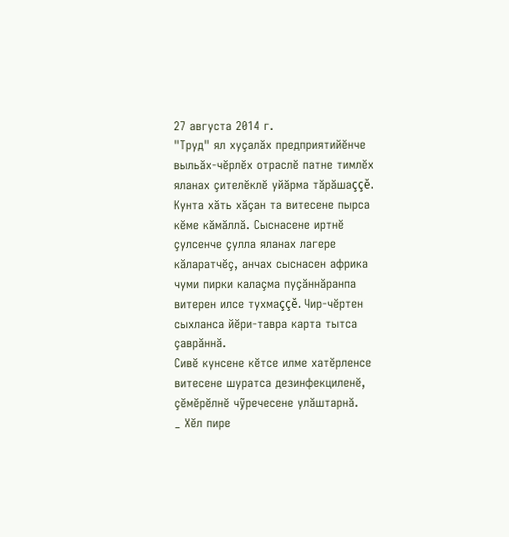27 августа 2014 г.
"Труд" ял хуçалăх предприятийĕнче выльăх-чĕрлĕх отраслĕ патне тимлĕх яланах çителĕклĕ уйăрма тăрăшаççĕ. Кунта хăть хăçан та витесене пырса кĕме кăмăллă. Сыснасене иртнĕ çулсенче çулла яланах лагере кăларатчĕç, анчах сыснасен африка чуми пирки калаçма пуçăннăранпа витерен илсе тухмаççĕ. Чир-чĕртен сыхланса йĕри-тавра карта тытса çаврăннă.
Сивĕ кунсене кĕтсе илме хатĕрленсе витесене шуратса дезинфекциленĕ, çĕмĕрĕлнĕ чỹречесене улăштарнă.
_ Хĕл пире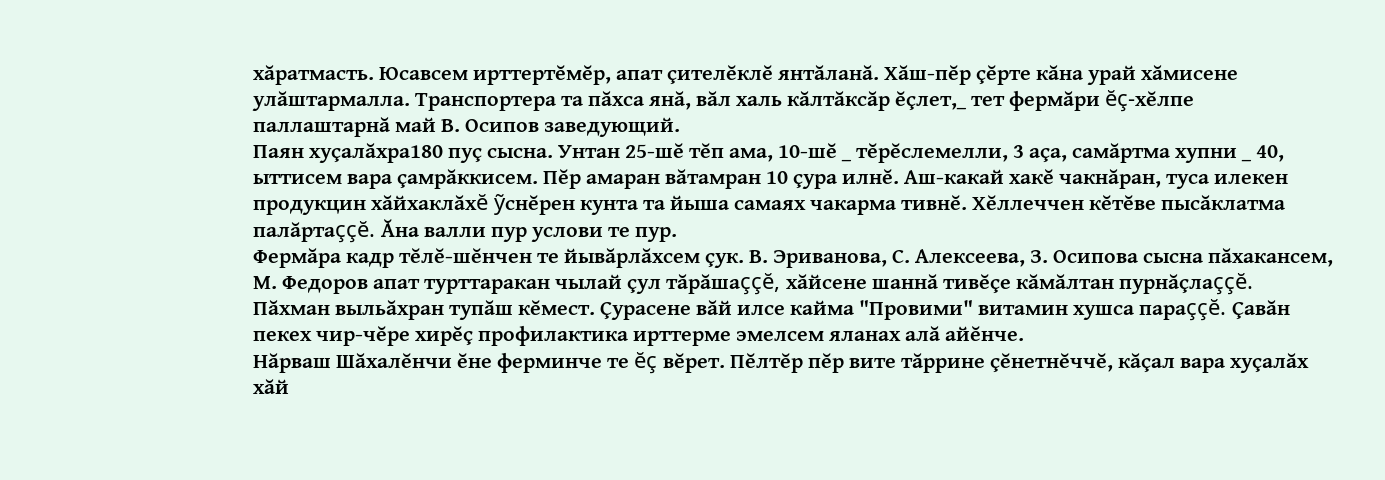хăратмасть. Юсавсем ирттертĕмĕр, апат çителĕклĕ янтăланă. Хăш-пĕр çĕрте кăна урай хăмисене улăштармалла. Транспортера та пăхса янă, вăл халь кăлтăксăр ĕçлет,_ тет фермăри ĕç-хĕлпе паллаштарнă май В. Осипов заведующий.
Паян хуçалăхра180 пуç сысна. Унтан 25-шĕ тĕп ама, 10-шĕ _ тĕрĕслемелли, 3 аçа, самăртма хупни _ 40, ыттисем вара çамрăккисем. Пĕр амаран вăтамран 10 çура илнĕ. Аш-какай хакĕ чакнăран, туса илекен продукцин хăйхаклăхĕ ỹснĕрен кунта та йыша самаях чакарма тивнĕ. Хĕллеччен кĕтĕве пысăклатма палăртаççĕ. Ăна валли пур услови те пур.
Фермăра кадр тĕлĕ-шĕнчен те йывăрлăхсем çук. В. Эриванова, С. Алексеева, З. Осипова сысна пăхакансем, М. Федоров апат турттаракан чылай çул тăрăшаççĕ, хăйсене шаннă тивĕçе кăмăлтан пурнăçлаççĕ.
Пăхман выльăхран тупăш кĕмест. Çурасене вăй илсе кайма "Провими" витамин хушса параççĕ. Çавăн пекех чир-чĕре хирĕç профилактика ирттерме эмелсем яланах алă айĕнче.
Нăрваш Шăхалĕнчи ĕне ферминче те ĕç вĕрет. Пĕлтĕр пĕр вите тăррине çĕнетнĕччĕ, кăçал вара хуçалăх хăй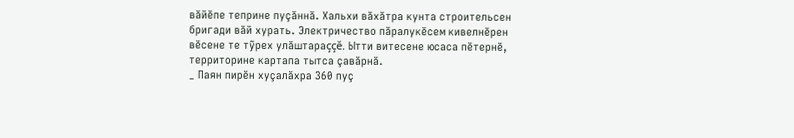вăйĕпе теприне пуçăннă. Хальхи вăхăтра кунта строительсен бригади вăй хурать. Электричество пăралукĕсем кивелнĕрен вĕсене те тỹрех улăштараççĕ. Ытти витесене юсаса пĕтернĕ, территорине картапа тытса çавăрнă.
_ Паян пирĕн хуçалăхра 360 пуç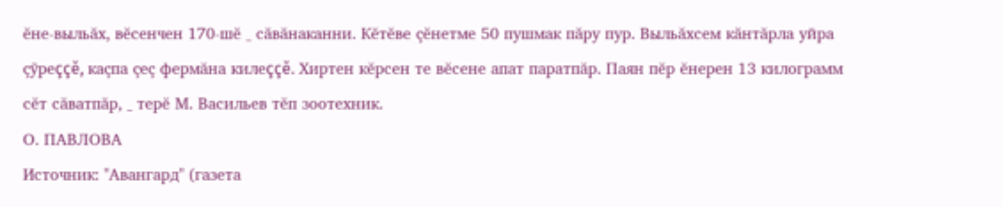ĕне-выльăх, вĕсенчен 170-шĕ _ сăвăнаканни. Кĕтĕве çĕнетме 50 пушмак пăру пур. Выльăхсем кăнтăрла уйра çỹреççĕ, каçпа çеç фермăна килеççĕ. Хиртен кĕрсен те вĕсене апат паратпăр. Паян пĕр ĕнерен 13 килограмм сĕт сăватпăр, _ терĕ М. Васильев тĕп зоотехник.
О. ПАВЛОВА
Источник: "Авангард" (газета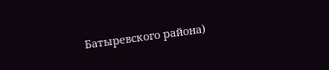Батыревского района)